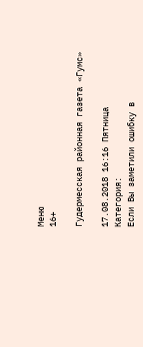Меню
16+

Гудермесская районная газета «Гумс»

17.08.2018 16:16 Пятница
Категория:
Если Вы заметили ошибку в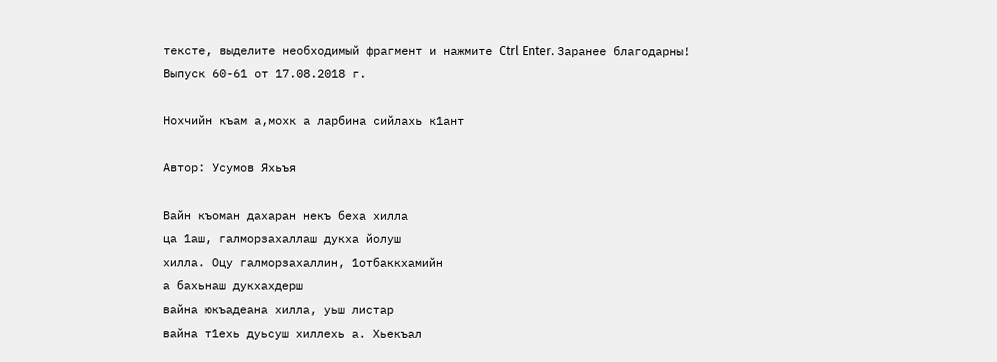тексте, выделите необходимый фрагмент и нажмите Ctrl Enter. Заранее благодарны!
Выпуск 60-61 от 17.08.2018 г.

Нохчийн къам а,мохк а ларбина сийлахь к1ант

Автор: Усумов Яхьъя

Вайн къоман дахаран некъ беха хилла
ца 1аш, галморзахаллаш дукха йолуш
хилла. Оцу галморзахаллин, 1отбаккхамийн
а бахьнаш дукхахдерш
вайна юкъадеана хилла, уьш листар
вайна т1ехь дуьсуш хиллехь а. Хьекъал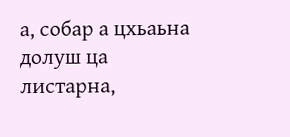а, собар а цхьаьна долуш ца
листарна,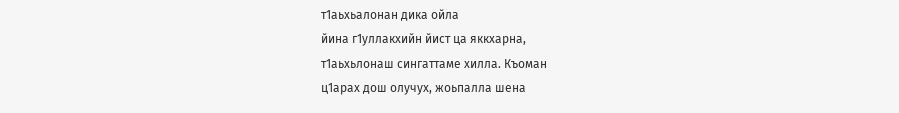т1аьхьалонан дика ойла
йина г1уллакхийн йист ца яккхарна,
т1аьхьлонаш сингаттаме хилла. Къоман
ц1арах дош олучух, жоьпалла шена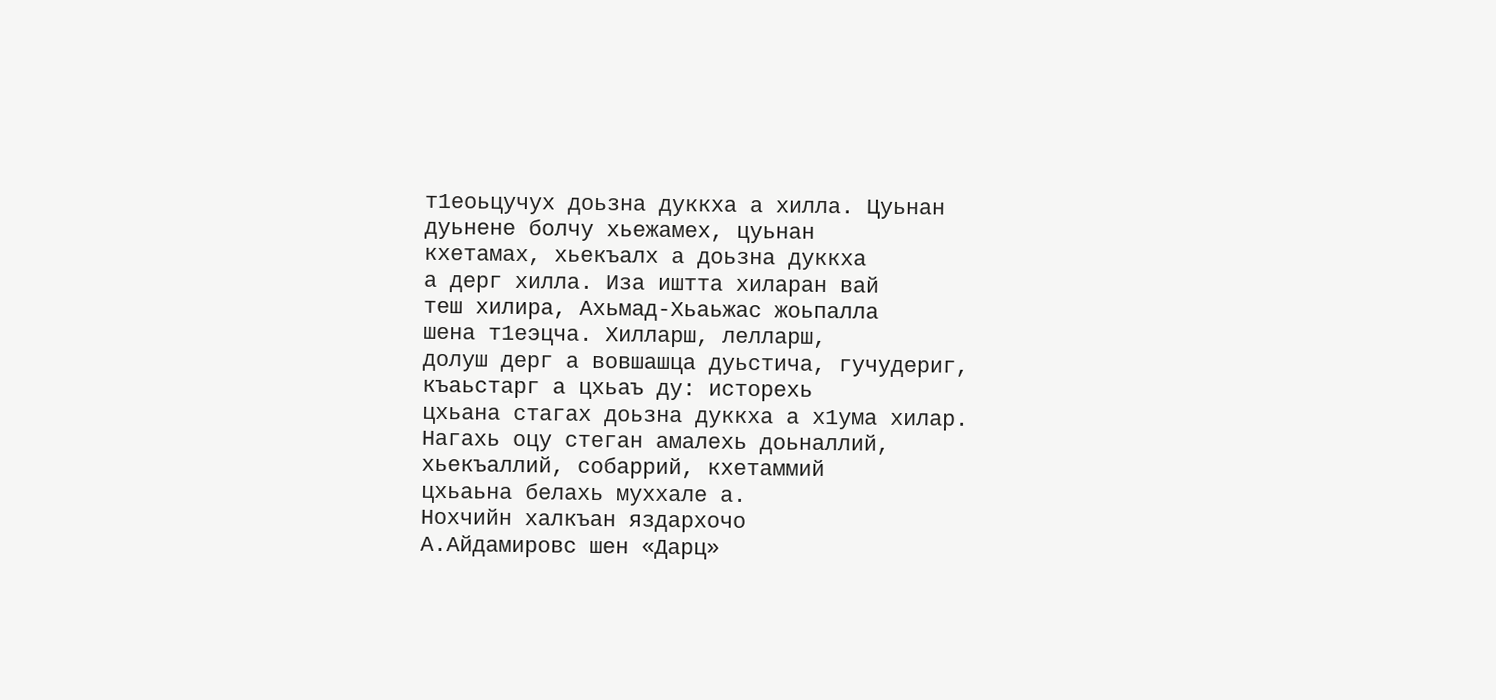т1еоьцучух доьзна дуккха а хилла. Цуьнан
дуьнене болчу хьежамех, цуьнан
кхетамах, хьекъалх а доьзна дуккха
а дерг хилла. Иза иштта хиларан вай
теш хилира, Ахьмад-Хьаьжас жоьпалла
шена т1еэцча. Хилларш, лелларш,
долуш дерг а вовшашца дуьстича, гучудериг,
къаьстарг а цхьаъ ду: исторехь
цхьана стагах доьзна дуккха а х1ума хилар.
Нагахь оцу стеган амалехь доьналлий,
хьекъаллий, собаррий, кхетаммий
цхьаьна белахь муххале а.
Нохчийн халкъан яздархочо
А.Айдамировс шен «Дарц»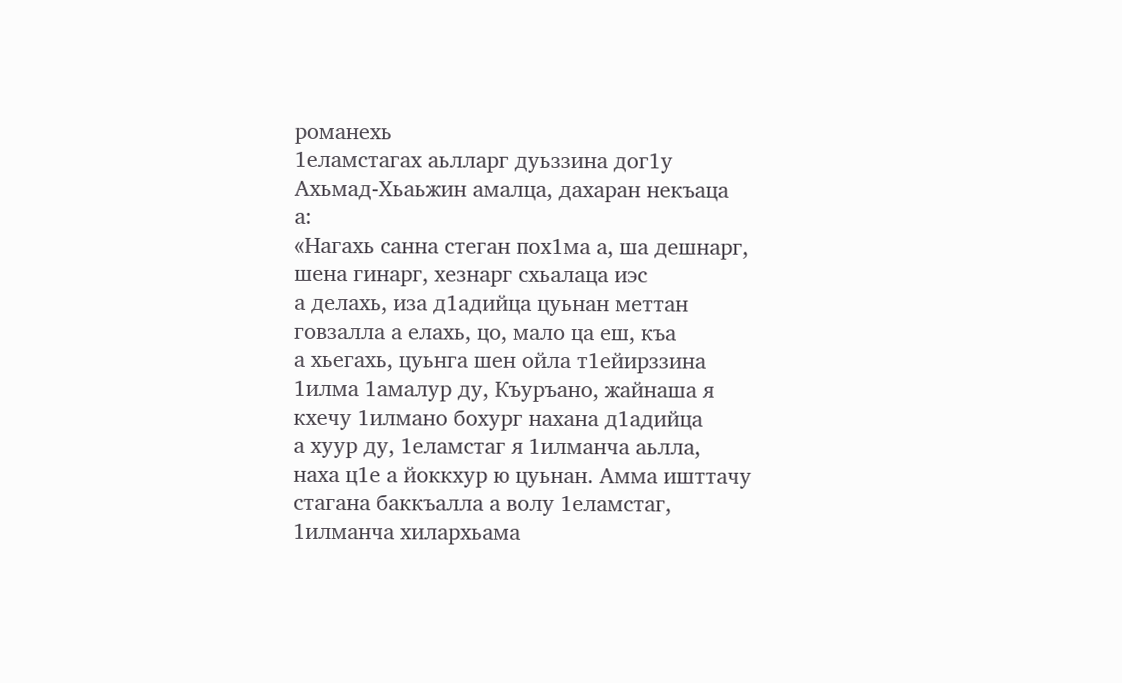романехь
1еламстагах аьлларг дуьззина дог1у
Ахьмад-Хьаьжин амалца, дахаран некъаца
а:
«Нагахь санна стеган пох1ма а, ша дешнарг,
шена гинарг, хезнарг схьалаца иэс
а делахь, иза д1адийца цуьнан меттан
говзалла а елахь, цо, мало ца еш, къа
а хьегахь, цуьнга шен ойла т1ейирззина
1илма 1амалур ду, Къуръано, жайнаша я
кхечу 1илмано бохург нахана д1адийца
а хуур ду, 1еламстаг я 1илманча аьлла,
наха ц1е а йоккхур ю цуьнан. Амма ишттачу
стагана баккъалла а волу 1еламстаг,
1илманча хилархьама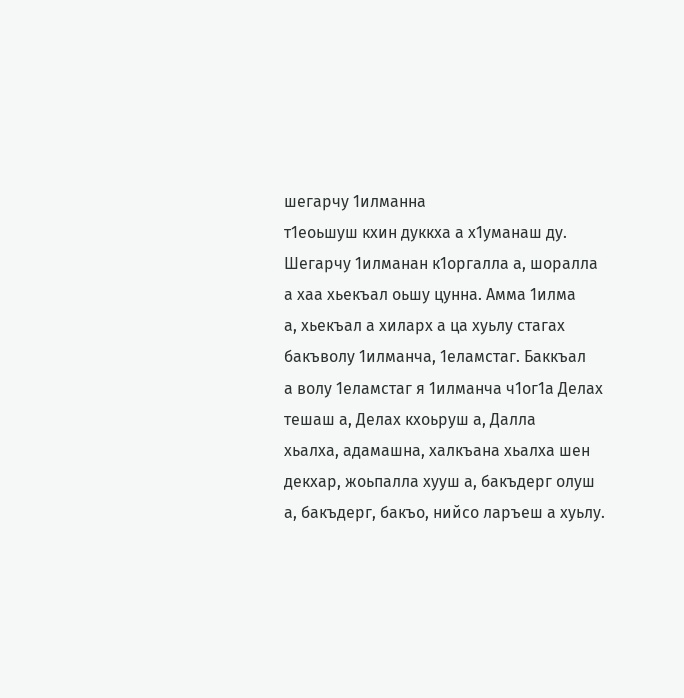шегарчу 1илманна
т1еоьшуш кхин дуккха а х1уманаш ду.
Шегарчу 1илманан к1оргалла а, шоралла
а хаа хьекъал оьшу цунна. Амма 1илма
а, хьекъал а хиларх а ца хуьлу стагах
бакъволу 1илманча, 1еламстаг. Баккъал
а волу 1еламстаг я 1илманча ч1ог1а Делах
тешаш а, Делах кхоьруш а, Далла
хьалха, адамашна, халкъана хьалха шен
декхар, жоьпалла хууш а, бакъдерг олуш
а, бакъдерг, бакъо, нийсо ларъеш а хуьлу.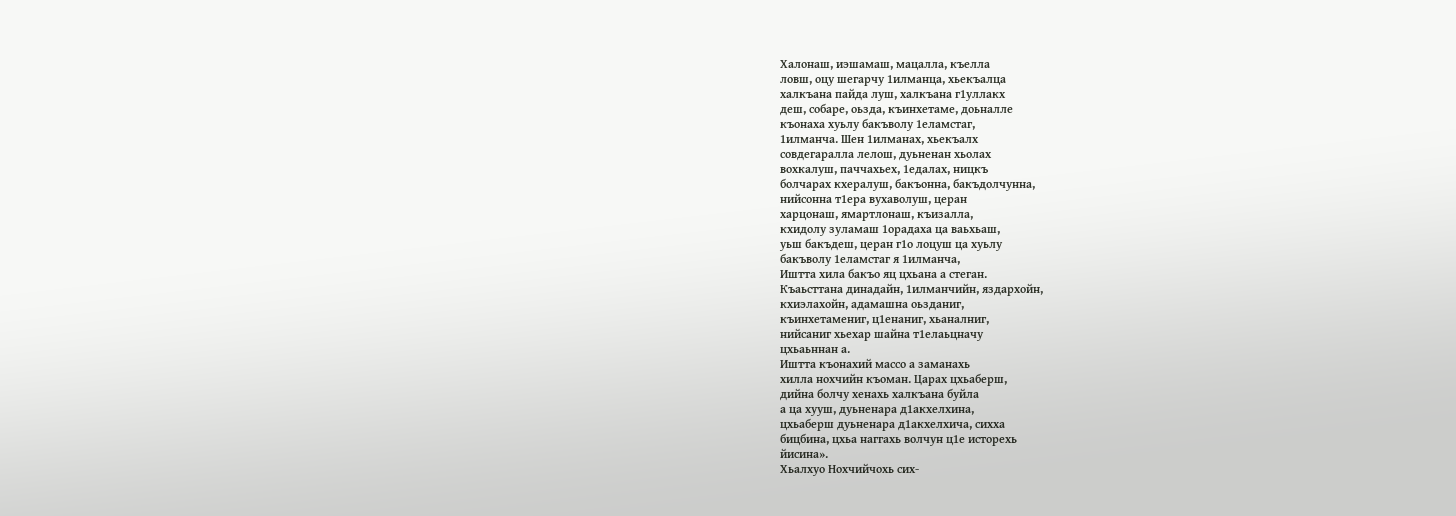Халонаш, иэшамаш, мацалла, къелла
ловш, оцу шегарчу 1илманца, хьекъалца
халкъана пайда луш, халкъана г1уллакх
деш, собаре, оьзда, къинхетаме, доьналле
къонаха хуьлу бакъволу 1еламстаг,
1илманча. Шен 1илманах, хьекъалх
совдегаралла лелош, дуьненан хьолах
вохкалуш, паччахьех, 1едалах, ницкъ
болчарах кхералуш, бакъонна, бакъдолчунна,
нийсонна т1ера вухаволуш, церан
харцонаш, ямартлонаш, къизалла,
кхидолу зуламаш 1орадаха ца ваьхьаш,
уьш бакъдеш, церан г1о лоцуш ца хуьлу
бакъволу 1еламстаг я 1илманча,
Иштта хила бакъо яц цхьана а стеган.
Къаьсттана динадайн, 1илманчийн, яздархойн,
кхиэлахойн, адамашна оьзданиг,
къинхетамениг, ц1енаниг, хьаналниг,
нийсаниг хьехар шайна т1елаьцначу
цхьаьннан а.
Иштта къонахий массо а заманахь
хилла нохчийн къоман. Царах цхьаберш,
дийна болчу хенахь халкъана буйла
а ца хууш, дуьненара д1акхелхина,
цхьаберш дуьненара д1акхелхича, сихха
бицбина, цхьа наггахь волчун ц1е исторехь
йисина».
Хьалхуо Нохчийчохь сих-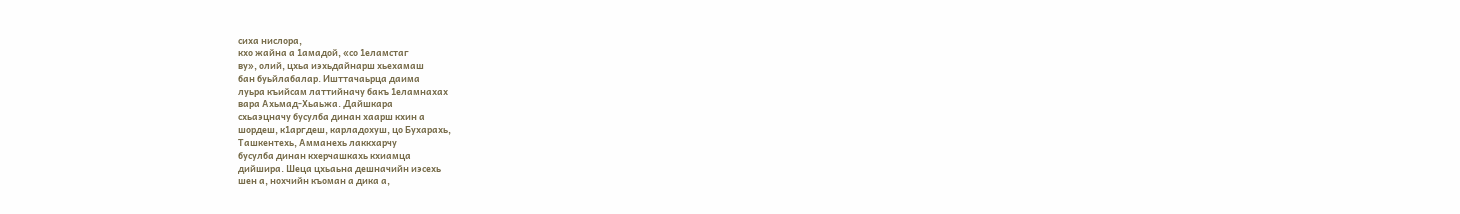сиха нислора,
кхо жайна а 1амадой, «со 1еламстаг
ву», олий, цхьа иэхьдайнарш хьехамаш
бан буьйлабалар. Ишттачаьрца даима
луьра къийсам латтийначу бакъ 1еламнахах
вара Ахьмад-Хьаьжа. Дайшкара
схьаэцначу бусулба динан хаарш кхин а
шордеш, к1аргдеш, карладохуш, цо Бухарахь,
Ташкентехь, Амманехь лаккхарчу
бусулба динан кхерчашкахь кхиамца
дийшира. Шеца цхьаьна дешначийн иэсехь
шен а, нохчийн къоман а дика а,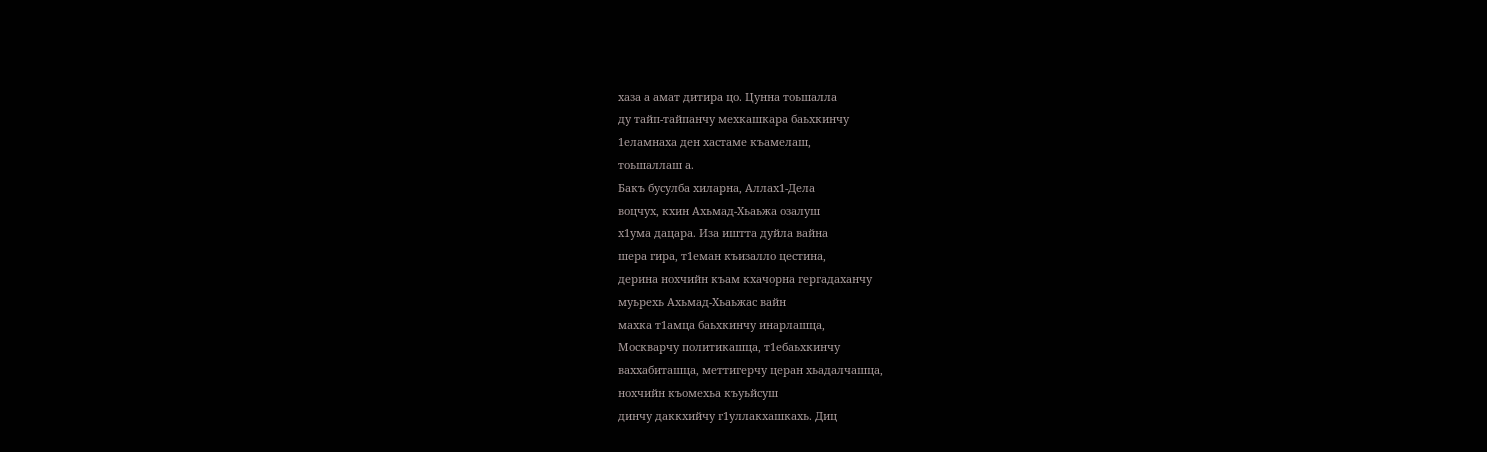хаза а амат дитира цо. Цунна тоьшалла
ду тайп-тайпанчу мехкашкара баьхкинчу
1еламнаха ден хастаме къамелаш,
тоьшаллаш а.
Бакъ бусулба хиларна, Аллах1-Дела
воцчух, кхин Ахьмад-Хьаьжа озалуш
х1ума дацара. Иза иштта дуйла вайна
шера гира, т1еман къизалло цестина,
дерина нохчийн къам кхачорна гергадаханчу
муьрехь Ахьмад-Хьаьжас вайн
махка т1амца баьхкинчу инарлашца,
Москварчу политикашца, т1ебаьхкинчу
ваххабиташца, меттигерчу церан хьадалчашца,
нохчийн къомехьа къуьйсуш
динчу даккхийчу г1уллакхашкахь. Диц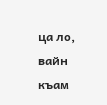ца ло, вайн къам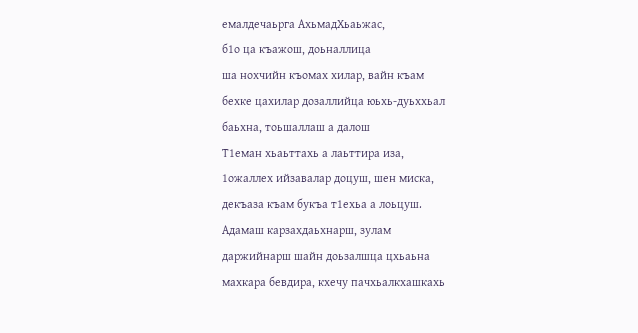емалдечаьрга АхьмадХьаьжас,
б1о ца къажош, доьналлица
ша нохчийн къомах хилар, вайн къам
бехке цахилар дозаллийца юьхь-дуьххьал
баьхна, тоьшаллаш а далош
Т1еман хьаьттахь а лаьттира иза,
1ожаллех ийзавалар доцуш, шен миска,
декъаза къам букъа т1ехьа а лоьцуш.
Адамаш карзахдаьхнарш, зулам
даржийнарш шайн доьзалшца цхьаьна
махкара бевдира, кхечу пачхьалкхашкахь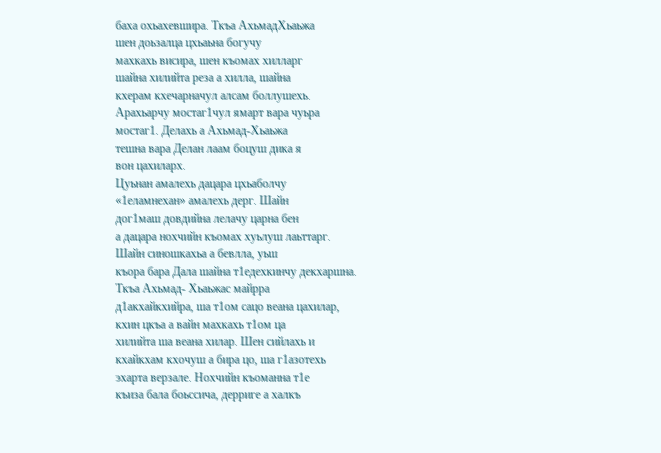баха охьахевшира. Ткъа АхьмадХьаьжа
шен доьзалца цхьаьна богучу
махкахь висира, шен къомах хилларг
шайна хилийта реза а хилла, шайна
кхерам кхечарначул алсам боллушехь.
Арахьарчу мостаг1чул ямарт вара чуьра
мостаг1. Делахь а Ахьмад-Хьаьжа
тешна вара Делан лаам боцуш дика я
вон цахиларх.
Цуьнан амалехь дацара цхьаболчу
«1еламнехан» амалехь дерг. Шайн
дог1маш довдийна лелачу царна бен
а дацара нохчийн къомах хуьлуш лаьттарг.
Шайн синошкахьа а бевлла, уьш
къора бара Дала шайна т1едехкинчу декхаршна.
Ткъа Ахьмад- Хьаьжас майрра
д1акхайкхийра, ша т1ом сацо веана цахилар,
кхин цкъа а вайн махкахь т1ом ца
хилийта ша веана хилар. Шен сийлахь и
кхайкхам кхочуш а бира цо, ша г1азотехь
эхарта верзале. Нохчийн къоманна т1е
къиза бала боьссича, дерриге а халкъ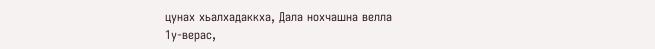цунах хьалхадаккха, Дала нохчашна велла
1у-верас,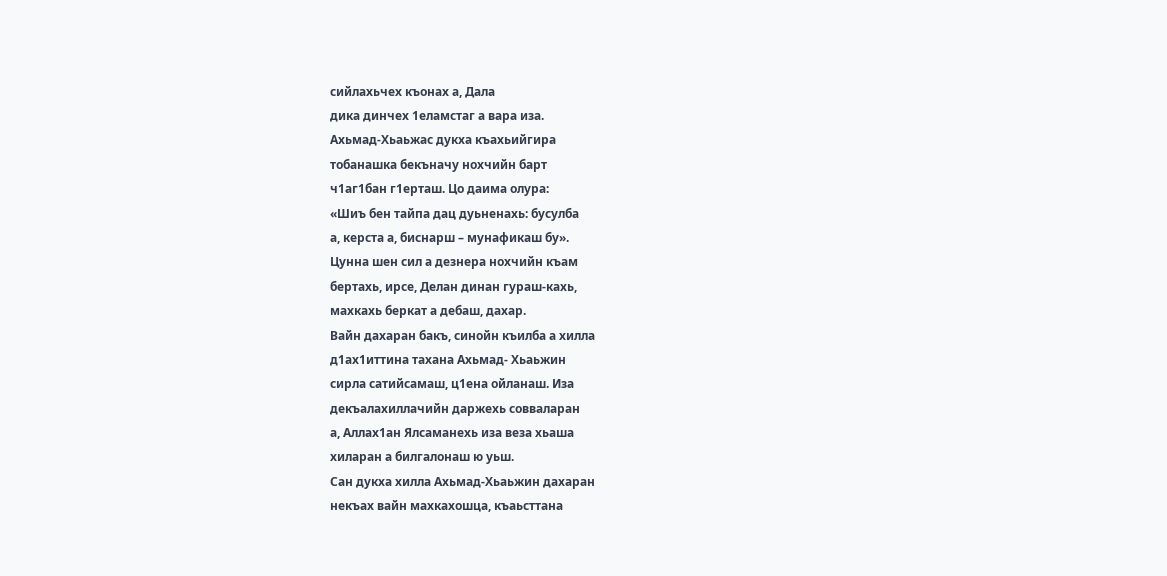сийлахьчех къонах а, Дала
дика динчех 1еламстаг а вара иза.
Ахьмад-Хьаьжас дукха къахьийгира
тобанашка бекъначу нохчийн барт
ч1аг1бан г1ерташ. Цо даима олура:
«Шиъ бен тайпа дац дуьненахь: бусулба
а, керста а, биснарш – мунафикаш бу».
Цунна шен сил а дезнера нохчийн къам
бертахь, ирсе, Делан динан гураш-кахь,
махкахь беркат а дебаш, дахар.
Вайн дахаран бакъ, синойн къилба а хилла
д1ах1иттина тахана Ахьмад- Хьаьжин
сирла сатийсамаш, ц1ена ойланаш. Иза
декъалахиллачийн даржехь совваларан
а, Аллах1ан Ялсаманехь иза веза хьаша
хиларан а билгалонаш ю уьш.
Сан дукха хилла Ахьмад-Хьаьжин дахаран
некъах вайн махкахошца, къаьсттана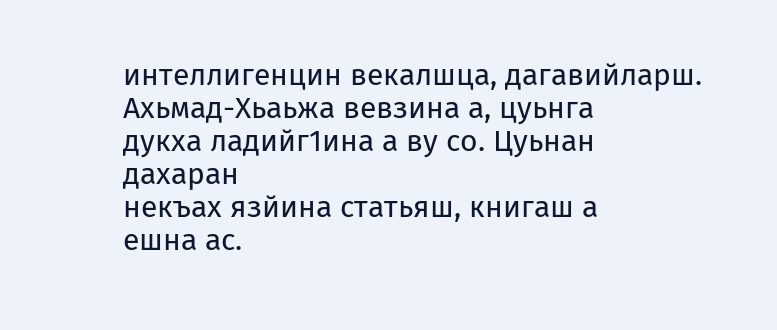интеллигенцин векалшца, дагавийларш.
Ахьмад-Хьаьжа вевзина а, цуьнга
дукха ладийг1ина а ву со. Цуьнан дахаран
некъах язйина статьяш, книгаш а
ешна ас.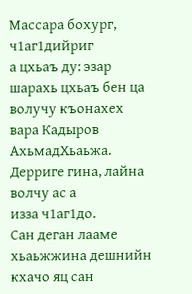Массара бохург, ч1аг1дийриг
а цхьаъ ду: эзар шарахь цхьаъ бен ца
волучу къонахех вара Кадыров АхьмадХьаьжа.
Дерриге гина, лайна волчу ас а
изза ч1аг1до.
Сан деган лааме хьаьжжина дешнийн
кхачо яц сан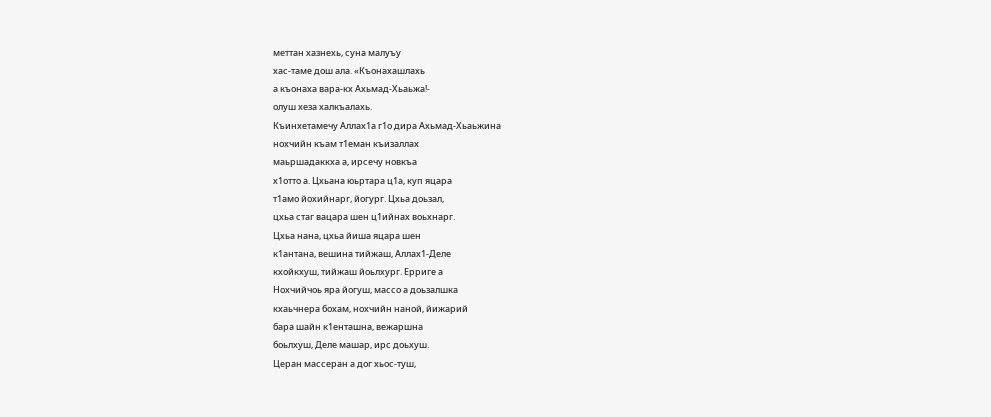меттан хазнехь, суна малуъу
хас-таме дош ала. «Къонахашлахь
а къонаха вара-кх Ахьмад-Хьаьжа!-
олуш хеза халкъалахь.
Къинхетамечу Аллах1а г1о дира Ахьмад-Хьаьжина
нохчийн къам т1еман къизаллах
маьршадаккха а, ирсечу новкъа
х1отто а. Цхьана юьртара ц1а, куп яцара
т1амо йохийнарг, йогург. Цхьа доьзал,
цхьа стаг вацара шен ц1ийнах воьхнарг.
Цхьа нана, цхьа йиша яцара шен
к1антана, вешина тийжаш, Аллах1-Деле
кхойкхуш, тийжаш йоьлхург. Ерриге а
Нохчийчоь яра йогуш, массо а доьзалшка
кхаьчнера бохам, нохчийн наной, йижарий
бара шайн к1енташна, вежаршна
боьлхуш, Деле машар, ирс доьхуш.
Церан массеран а дог хьос-туш,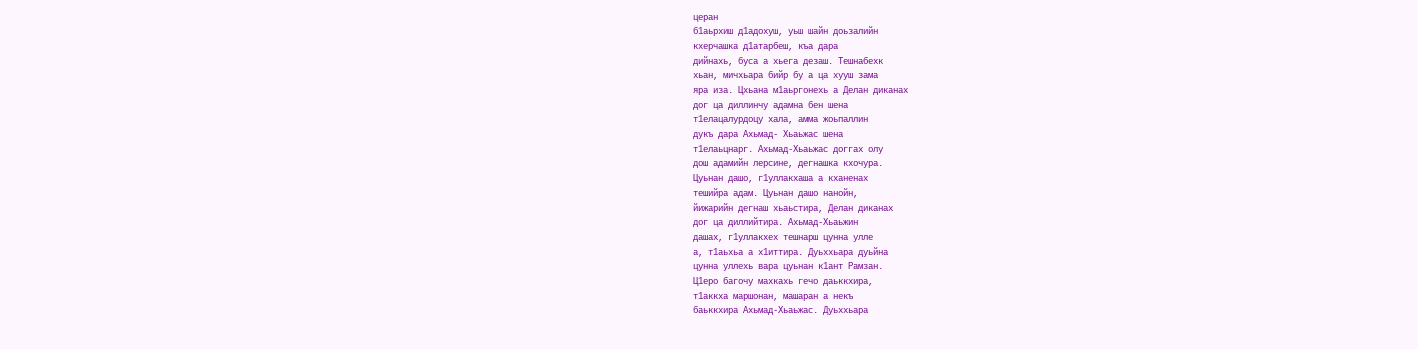церан
б1аьрхиш д1адохуш, уьш шайн доьзалийн
кхерчашка д1атарбеш, къа дара
дийнахь, буса а хьега дезаш. Тешнабехк
хьан, мичхьара бийр бу а ца хууш зама
яра иза. Цхьана м1аьргонехь а Делан диканах
дог ца диллинчу адамна бен шена
т1елацалурдоцу хала, амма жоьпаллин
дукъ дара Ахьмад- Хьаьжас шена
т1елаьцнарг. Ахьмад-Хьаьжас доггах олу
дош адамийн лерсине, дегнашка кхочура.
Цуьнан дашо, г1уллакхаша а кханенах
тешийра адам. Цуьнан дашо нанойн,
йижарийн дегнаш хьаьстира, Делан диканах
дог ца диллийтира. Ахьмад-Хьаьжин
дашах, г1уллакхех тешнарш цунна улле
а, т1аьхьа а х1иттира. Дуьххьара дуьйна
цунна уллехь вара цуьнан к1ант Рамзан.
Ц1еро багочу махкахь гечо даьккхира,
т1аккха маршонан, машаран а некъ
баьккхира Ахьмад-Хьаьжас. Дуьххьара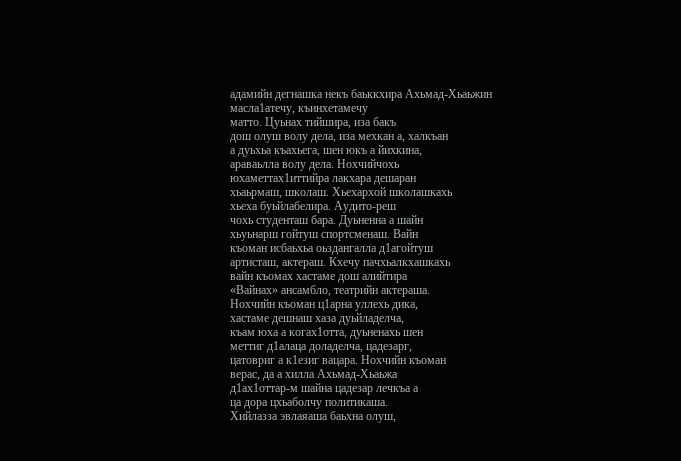адамийн дегнашка некъ баьккхира Ахьмад-Хьаьжин
масла1атечу, къинхетамечу
матто. Цуьнах тийшира, иза бакъ
дош олуш волу дела, иза мехкан а, халкъан
а дуьхьа къахьега, шен юкъ а йихкина,
араваьлла волу дела. Нохчийчохь
юхаметтах1иттийра лакхара дешаран
хьаьрмаш, школаш. Хьехархой школашкахь
хьеха буьйлабелира. Аудито-реш
чохь студенташ бара. Дуьненна а шайн
хьуьнарш гойтуш спортсменаш. Вайн
къоман исбаьхьа оьздангалла д1агойтуш
артисташ, актераш. Кхечу пачхьалкхашкахь
вайн къомах хастаме дош алийтира
«Вайнах» ансамбло, театрийн актераша.
Нохчийн къоман ц1арна уллехь дика,
хастаме дешнаш хаза дуьйладелча,
къам юха а когах1отта, дуьненахь шен
меттиг д1алаца доладелча, цадезарг,
цатовриг а к1езиг вацара. Нохчийн къоман
верас, да а хилла Ахьмад-Хьаьжа
д1ах1оттар-м шайна цадезар лечкъа а
ца дора цхьаболчу политикаша.
Хийлазза эвлаяаша баьхна олуш,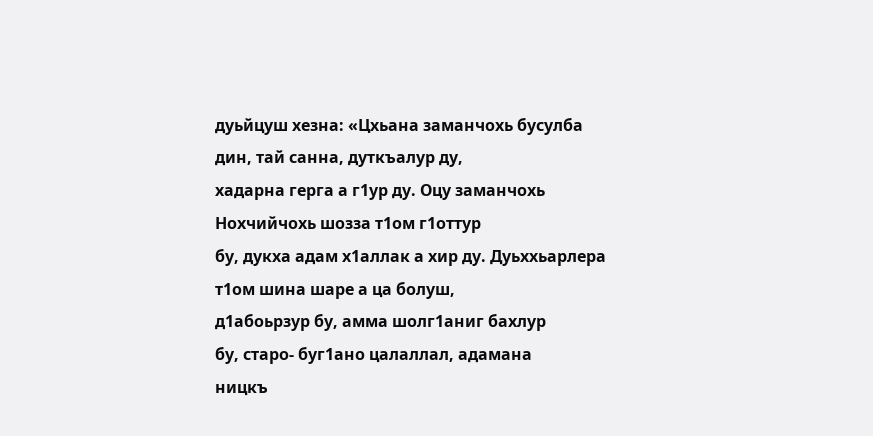дуьйцуш хезна: «Цхьана заманчохь бусулба
дин, тай санна, дуткъалур ду,
хадарна герга а г1ур ду. Оцу заманчохь
Нохчийчохь шозза т1ом г1оттур
бу, дукха адам х1аллак а хир ду. Дуьххьарлера
т1ом шина шаре а ца болуш,
д1абоьрзур бу, амма шолг1аниг бахлур
бу, старо- буг1ано цалаллал, адамана
ницкъ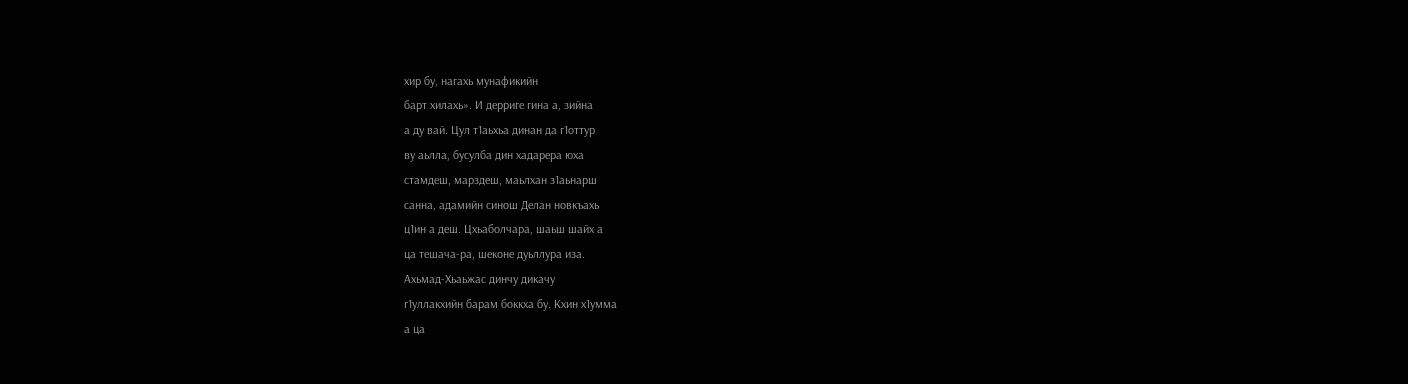хир бу, нагахь мунафикийн
барт хилахь». И дерриге гина а, зийна
а ду вай. Цул т1аьхьа динан да г1оттур
ву аьлла, бусулба дин хадарера юха
стамдеш, марздеш, маьлхан з1аьнарш
санна, адамийн синош Делан новкъахь
ц1ин а деш. Цхьаболчара, шаьш шайх а
ца тешача-ра, шеконе дуьллура иза.
Ахьмад-Хьаьжас динчу дикачу
г1уллакхийн барам боккха бу. Кхин х1умма
а ца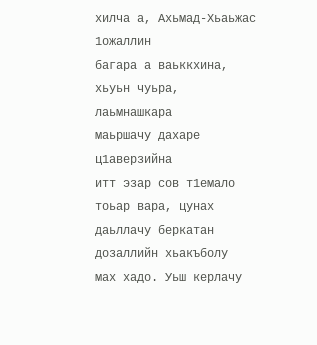хилча а, Ахьмад-Хьаьжас 1ожаллин
багара а ваьккхина, хьуьн чуьра, лаьмнашкара
маьршачу дахаре ц1аверзийна
итт эзар сов т1емало тоьар вара, цунах
даьллачу беркатан дозаллийн хьакъболу
мах хадо. Уьш керлачу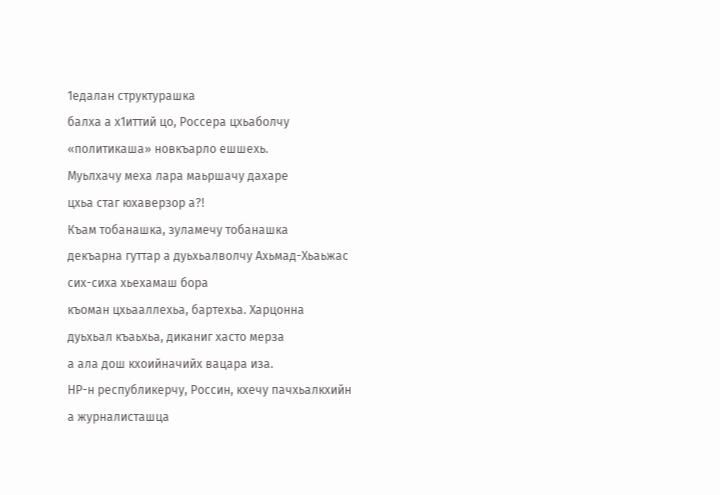1едалан структурашка
балха а х1иттий цо, Россера цхьаболчу
«политикаша» новкъарло ешшехь.
Муьлхачу меха лара маьршачу дахаре
цхьа стаг юхаверзор а?!
Къам тобанашка, зуламечу тобанашка
декъарна гуттар а дуьхьалволчу Ахьмад-Хьаьжас
сих-сиха хьехамаш бора
къоман цхьааллехьа, бартехьа. Харцонна
дуьхьал къаьхьа, диканиг хасто мерза
а ала дош кхоийначийх вацара иза.
НР-н республикерчу, Россин, кхечу пачхьалкхийн
а журналисташца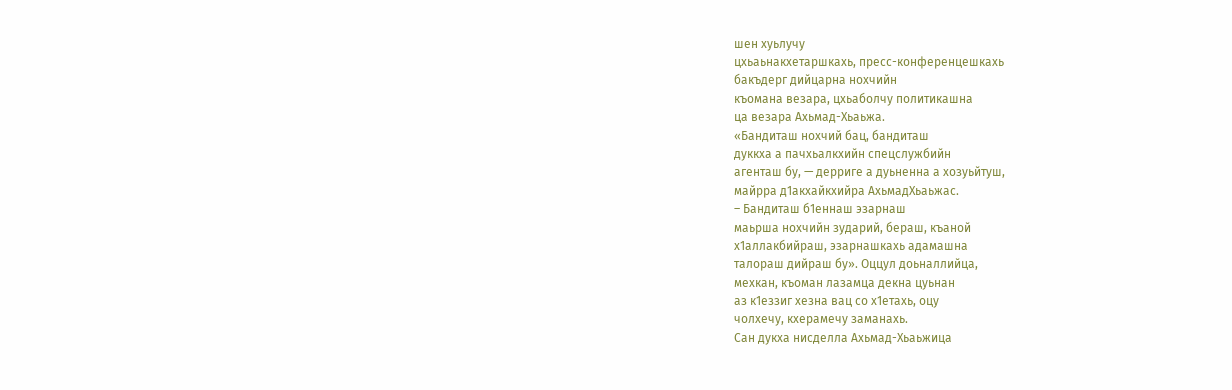шен хуьлучу
цхьаьнакхетаршкахь, пресс-конференцешкахь
бакъдерг дийцарна нохчийн
къомана везара, цхьаболчу политикашна
ца везара Ахьмад-Хьаьжа.
«Бандиташ нохчий бац, бандиташ
дуккха а пачхьалкхийн спецслужбийн
агенташ бу, — дерриге а дуьненна а хозуьйтуш,
майрра д1акхайкхийра АхьмадХьаьжас.
– Бандиташ б1еннаш эзарнаш
маьрша нохчийн зударий, бераш, къаной
х1аллакбийраш, эзарнашкахь адамашна
талораш дийраш бу». Оццул доьналлийца,
мехкан, къоман лазамца декна цуьнан
аз к1еззиг хезна вац со х1етахь, оцу
чолхечу, кхерамечу заманахь.
Сан дукха нисделла Ахьмад-Хьаьжица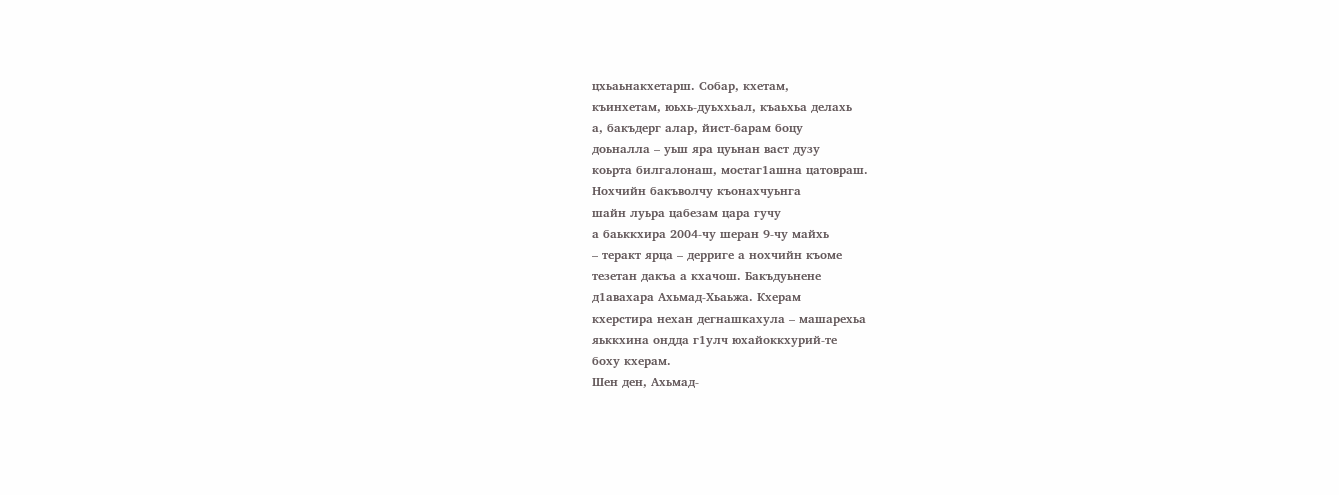цхьаьнакхетарш. Собар, кхетам,
къинхетам, юьхь-дуьххьал, къаьхьа делахь
а, бакъдерг алар, йист-барам боцу
доьналла – уьш яра цуьнан васт дузу
коьрта билгалонаш, мостаг1ашна цатовраш.
Нохчийн бакъволчу къонахчуьнга
шайн луьра цабезам цара гучу
а баьккхира 2004-чу шеран 9-чу майхь
– теракт ярца – дерриге а нохчийн къоме
тезетан дакъа а кхачош. Бакъдуьнене
д1авахара Ахьмад-Хьаьжа. Кхерам
кхерстира нехан дегнашкахула – машарехьа
яьккхина ондда г1улч юхайоккхурий-те
боху кхерам.
Шен ден, Ахьмад-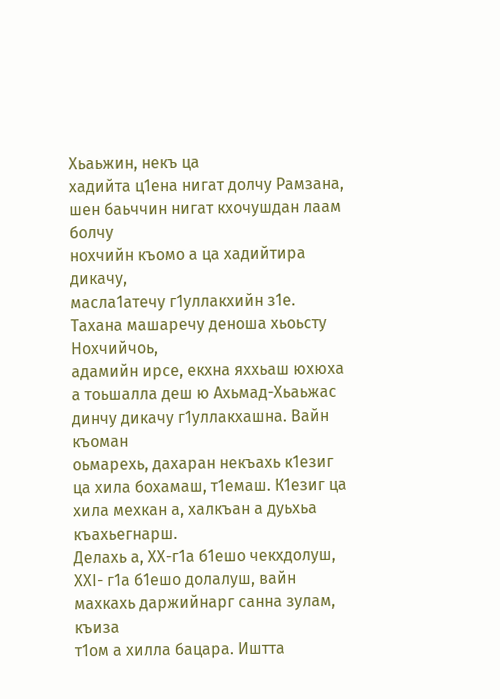Хьаьжин, некъ ца
хадийта ц1ена нигат долчу Рамзана,
шен баьччин нигат кхочушдан лаам болчу
нохчийн къомо а ца хадийтира дикачу,
масла1атечу г1уллакхийн з1е.
Тахана машаречу деноша хьоьсту Нохчийчоь,
адамийн ирсе, екхна яххьаш юхюха
а тоьшалла деш ю Ахьмад-Хьаьжас
динчу дикачу г1уллакхашна. Вайн къоман
оьмарехь, дахаран некъахь к1езиг
ца хила бохамаш, т1емаш. К1езиг ца
хила мехкан а, халкъан а дуьхьа къахьегнарш.
Делахь а, ХХ-г1а б1ешо чекхдолуш,
ХХI- г1а б1ешо долалуш, вайн
махкахь даржийнарг санна зулам, къиза
т1ом а хилла бацара. Иштта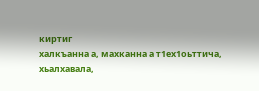киртиг
халкъанна а, махканна а т1ех1оьттича,
хьалхавала,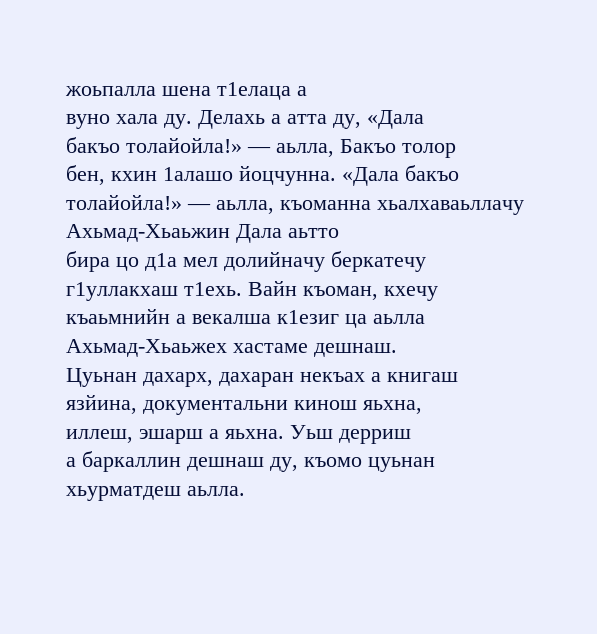жоьпалла шена т1елаца а
вуно хала ду. Делахь а атта ду, «Дала
бакъо толайойла!» — аьлла, Бакъо толор
бен, кхин 1алашо йоцчунна. «Дала бакъо
толайойла!» — аьлла, къоманна хьалхаваьллачу
Ахьмад-Хьаьжин Дала аьтто
бира цо д1а мел долийначу беркатечу
г1уллакхаш т1ехь. Вайн къоман, кхечу
къаьмнийн а векалша к1езиг ца аьлла
Ахьмад-Хьаьжех хастаме дешнаш.
Цуьнан дахарх, дахаран некъах а книгаш
язйина, документальни кинош яьхна,
иллеш, эшарш а яьхна. Уьш дерриш
а баркаллин дешнаш ду, къомо цуьнан
хьурматдеш аьлла.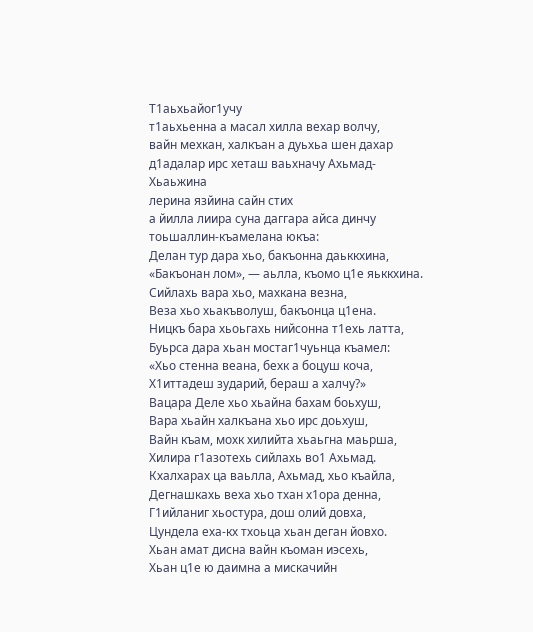Т1аьхьайог1учу
т1аьхьенна а масал хилла вехар волчу,
вайн мехкан, халкъан а дуьхьа шен дахар
д1адалар ирс хеташ ваьхначу Ахьмад-Хьаьжина
лерина язйина сайн стих
а йилла лиира суна даггара айса динчу
тоьшаллин-къамелана юкъа:
Делан тур дара хьо, бакъонна даьккхина,
«Бакъонан лом», — аьлла, къомо ц1е яьккхина.
Сийлахь вара хьо, махкана везна,
Веза хьо хьакъволуш, бакъонца ц1ена.
Ницкъ бара хьоьгахь нийсонна т1ехь латта,
Буьрса дара хьан мостаг1чуьнца къамел:
«Хьо стенна веана, бехк а боцуш коча,
Х1иттадеш зударий, бераш а халчу?»
Вацара Деле хьо хьайна бахам боьхуш,
Вара хьайн халкъана хьо ирс доьхуш,
Вайн къам, мохк хилийта хьаьгна маьрша,
Хилира г1азотехь сийлахь во1 Ахьмад.
Кхалхарах ца ваьлла, Ахьмад, хьо къайла,
Дегнашкахь веха хьо тхан х1ора денна,
Г1ийланиг хьостура, дош олий довха,
Цундела еха-кх тхоьца хьан деган йовхо.
Хьан амат дисна вайн къоман иэсехь,
Хьан ц1е ю даимна а мискачийн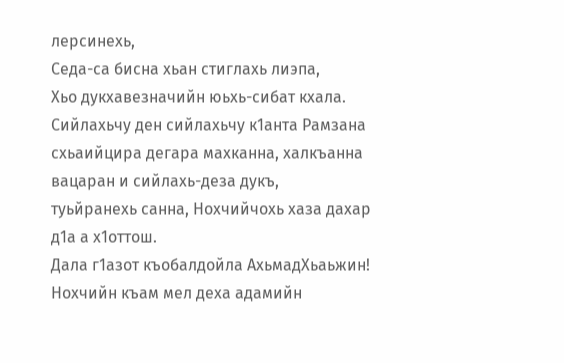лерсинехь,
Седа-са бисна хьан стиглахь лиэпа,
Хьо дукхавезначийн юьхь-сибат кхала.
Сийлахьчу ден сийлахьчу к1анта Рамзана
схьаийцира дегара махканна, халкъанна
вацаран и сийлахь-деза дукъ,
туьйранехь санна, Нохчийчохь хаза дахар
д1а а х1оттош.
Дала г1азот къобалдойла АхьмадХьаьжин!
Нохчийн къам мел деха адамийн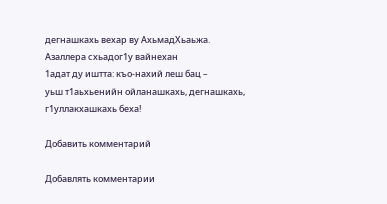дегнашкахь вехар ву АхьмадХьаьжа.
Азаллера схьадог1у вайнехан
1адат ду иштта: къо-нахий леш бац –
уьш т1аьхьенийн ойланашкахь, дегнашкахь,
г1уллакхашкахь беха!

Добавить комментарий

Добавлять комментарии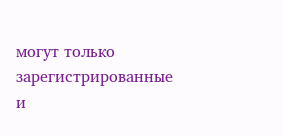могут только зарегистрированные и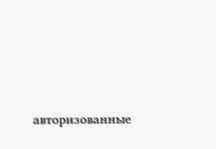авторизованные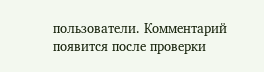пользователи. Комментарий появится после проверки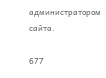администратором сайта.

677